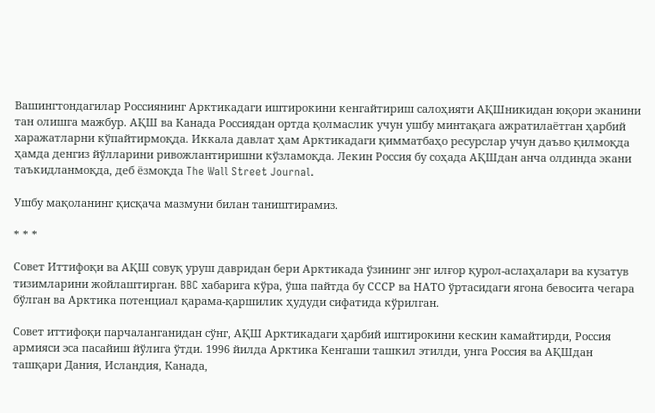Вашингтондагилар Россиянинг Арктикадаги иштирокини кенгайтириш салоҳияти АҚШникидан юқори эканини тан олишга мажбур. АҚШ ва Канада Россиядан ортда қолмаслик учун ушбу минтақага ажратилаётган ҳарбий харажатларни кўпайтирмоқда. Иккала давлат ҳам Арктикадаги қимматбаҳо ресурслар учун даъво қилмоқда ҳамда денгиз йўлларини ривожлантиришни кўзламоқда. Лекин Россия бу соҳада АҚШдан анча олдинда экани таъкидланмоқда, деб ёзмоқда The Wall Street Journal.

Ушбу мақоланинг қисқача мазмуни билан таништирамиз.

* * *

Совет Иттифоқи ва АҚШ совуқ уруш давридан бери Арктикада ўзининг энг илғор қурол-аслаҳалари ва кузатув тизимларини жойлаштирган. BBC хабарига кўра, ўша пайтда бу СССР ва НАТО ўртасидаги ягона бевосита чегара бўлган ва Арктика потенциал қарама-қаршилик ҳудуди сифатида кўрилган.

Совет иттифоқи парчаланганидан сўнг, АҚШ Арктикадаги ҳарбий иштирокини кескин камайтирди, Россия армияси эса пасайиш йўлига ўтди. 1996 йилда Арктика Кенгаши ташкил этилди, унга Россия ва АҚШдан ташқари Дания, Исландия, Канада,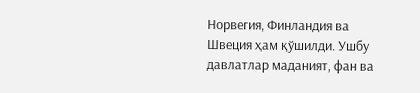Норвегия, Финландия ва Швеция ҳам қўшилди. Ушбу давлатлар маданият, фан ва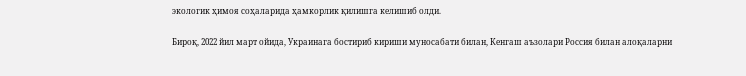экологик ҳимоя соҳаларида ҳамкорлик қилишга келишиб олди.

Бироқ, 2022 йил март ойида, Украинага бостириб кириши муносабати билан, Кенгаш аъзолари Россия билан алоқаларни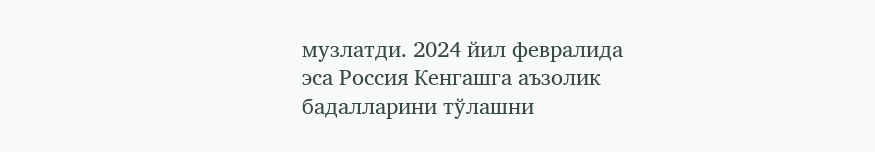музлатди. 2024 йил февралида эса Россия Кенгашга аъзолик бадалларини тўлашни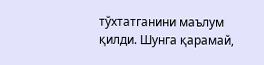тўхтатганини маълум қилди. Шунга қарамай,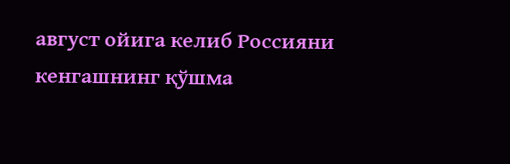август ойига келиб Россияни кенгашнинг қўшма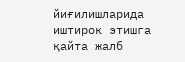йиғилишларида иштирок этишга қайта жалб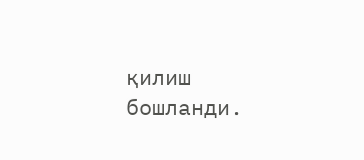қилиш бошланди.